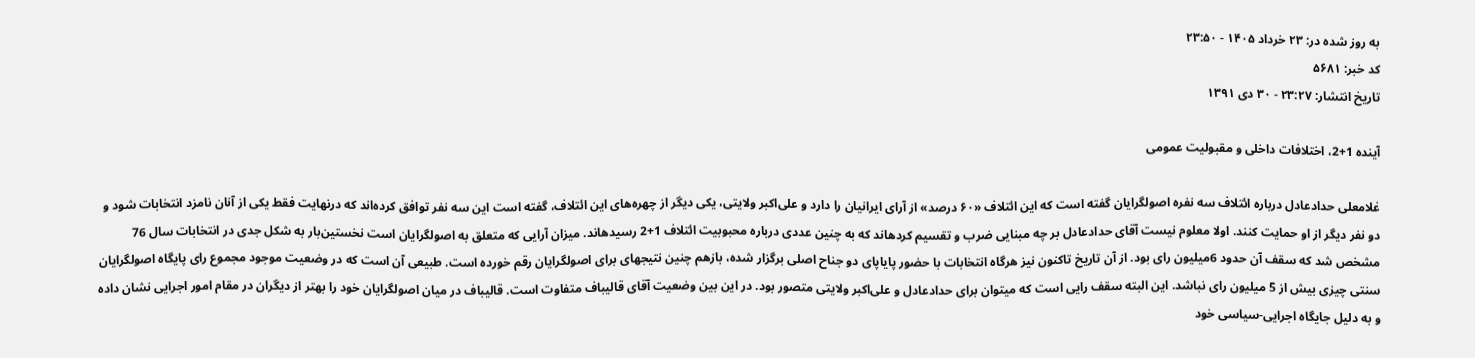به روز شده در: ۲۳ خرداد ۱۴۰۵ - ۲۳:۵۰
کد خبر: ۵۶۸۱
تاریخ انتشار: ۲۳:۲۷ - ۳۰ دی ۱۳۹۱

آینده 1+2، اختلافات داخلی و مقبولیت عمومی

غلامعلی حدادعادل درباره ائتلاف سه نفره اصولگرایان گفته است که این ائتلاف «۶۰ درصد» از آرای ایرانیان را دارد و علی‌اکبر ولایتی، یکی دیگر از چهره‌های این ائتلاف، گفته است این سه نفر توافق کرده‌اند که درنهایت فقط یکی از آنان نامزد انتخابات شود و دو نفر دیگر از او حمایت کنند. اولا معلوم نیست آقای حدادعادل بر چه مبنایی ضرب و تقسیم کردهاند که به چنین عددی درباره محبوبیت ائتلاف 1+2 رسیدهاند. میزان آرایی که متعلق به اصولگرایان است نخستین‌بار به شکل جدی در انتخابات سال 76 مشخص شد که سقف آن حدود 6میلیون رای بود. از آن تاریخ تاکنون نیز هرگاه انتخابات با حضور پایاپای دو جناح اصلی برگزار شده، بازهم چنین نتیجهای برای اصولگرایان رقم خورده است. طبیعی آن است که در وضعیت موجود مجموع رای پایگاه اصولگرایان سنتی چیزی بیش از 5 میلیون رای نباشد. این البته سقف رایی است که میتوان برای حدادعادل و علی‌اکبر ولایتی متصور بود. در این بین وضعیت آقای قالیباف متفاوت است. قالیباف در میان اصولگرایان خود را بهتر از دیگران در مقام امور اجرایی نشان داده و به دلیل جایگاه اجرایی-سیاسی خود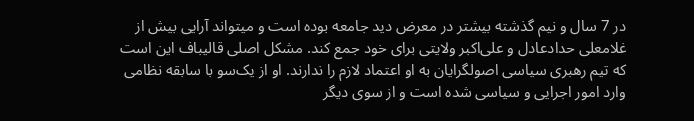در 7 سال و نیم گذشته بیشتر در معرض دید جامعه بوده است و میتواند آرایی بیش از غلامعلی حدادعادل و علی‌اکبر ولایتی برای خود جمع کند. مشکل اصلی قالیباف این است که تیم رهبری سیاسی اصولگرایان به او اعتماد لازم را ندارند. او از یک‌سو با سابقه نظامی وارد امور اجرایی و سیاسی شده است و از سوی دیگر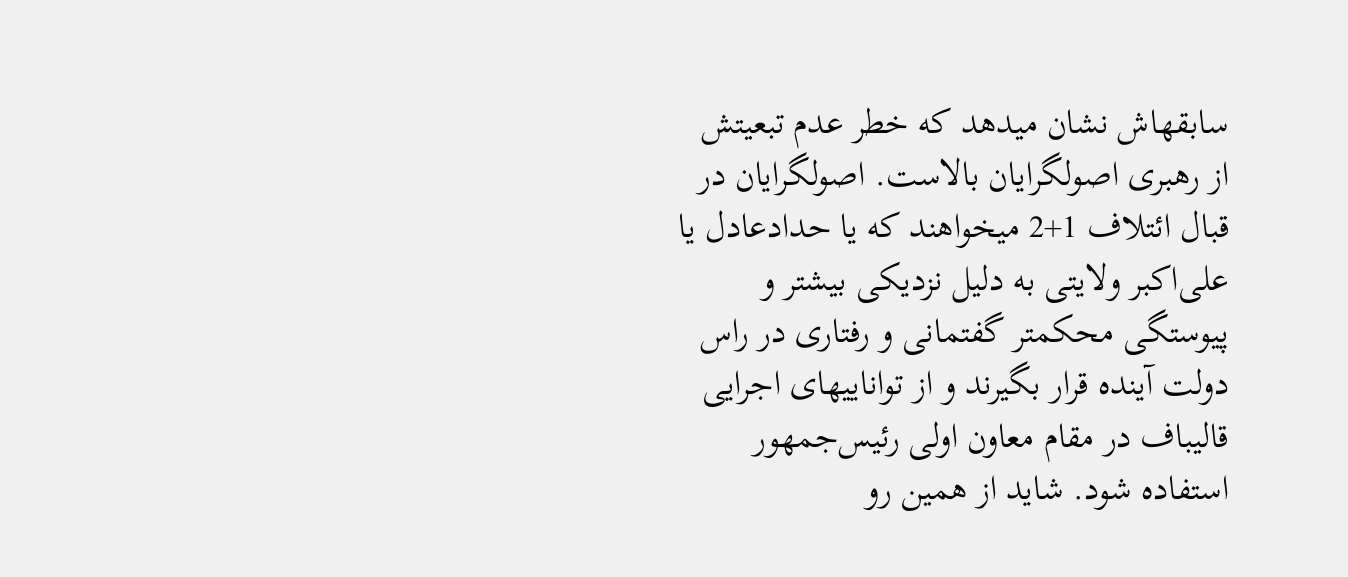سابقهاش نشان میدهد که خطر عدم تبعیتش از رهبری اصولگرایان بالاست. اصولگرایان در قبال ائتلاف 1+2 میخواهند که یا حدادعادل یا علی‌اکبر ولایتی به دلیل نزدیکی بیشتر و پیوستگی محکمتر گفتمانی و رفتاری در راس دولت آینده قرار بگیرند و از تواناییهای اجرایی قالیباف در مقام معاون اولی رئیس‌جمهور استفاده شود. شاید از همین رو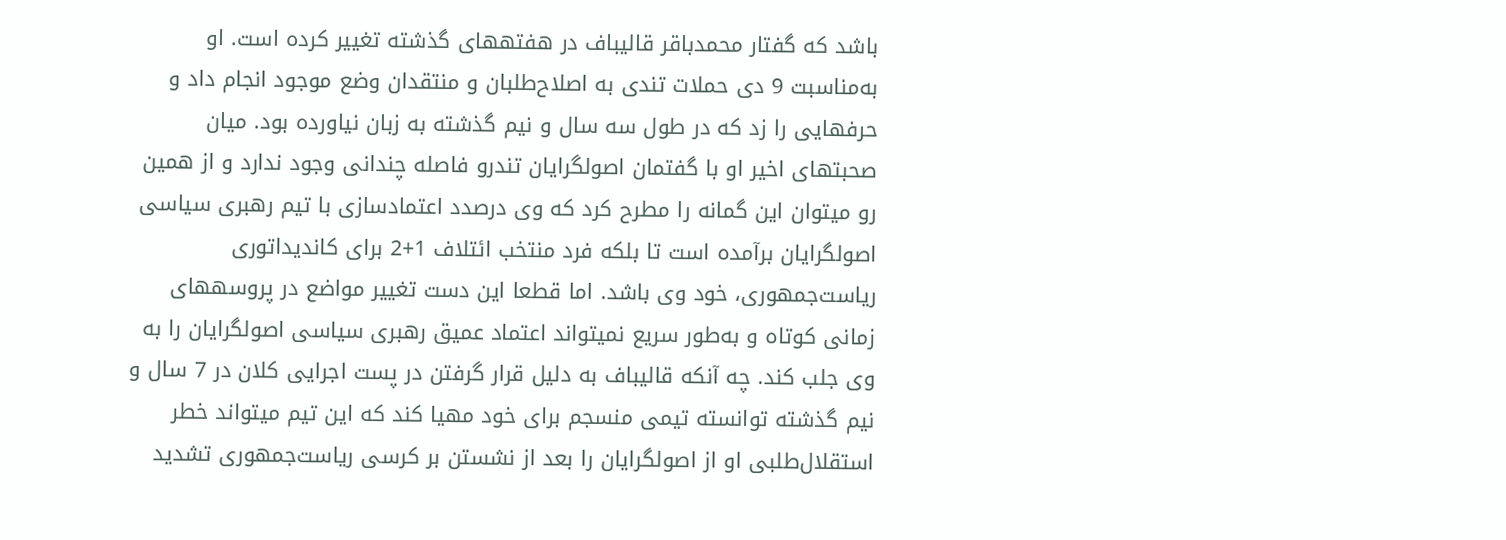باشد که گفتار محمدباقر قالیباف در هفتههای گذشته تغییر کرده است. او به‌مناسبت 9 دی حملات تندی به اصلاح‌طلبان و منتقدان وضع موجود انجام داد و حرفهایی را زد که در طول سه سال و نیم گذشته به زبان نیاورده بود. میان صحبتهای اخیر او با گفتمان اصولگرایان تندرو فاصله چندانی وجود ندارد و از همین رو میتوان این گمانه را مطرح کرد که وی درصدد اعتمادسازی با تیم رهبری سیاسی اصولگرایان برآمده است تا بلکه فرد منتخب ائتلاف 1+2 برای کاندیداتوری ریاست‌جمهوری، خود وی باشد. اما قطعا این دست تغییر مواضع در پروسههای زمانی کوتاه و به‌طور سریع نمیتواند اعتماد عمیق رهبری سیاسی اصولگرایان را به وی جلب کند. چه آنکه قالیباف به دلیل قرار گرفتن در پست اجرایی کلان در 7 سال و نیم گذشته توانسته تیمی منسجم برای خود مهیا کند که این تیم میتواند خطر استقلال‌طلبی او از اصولگرایان را بعد از نشستن بر کرسی ریاست‌جمهوری تشدید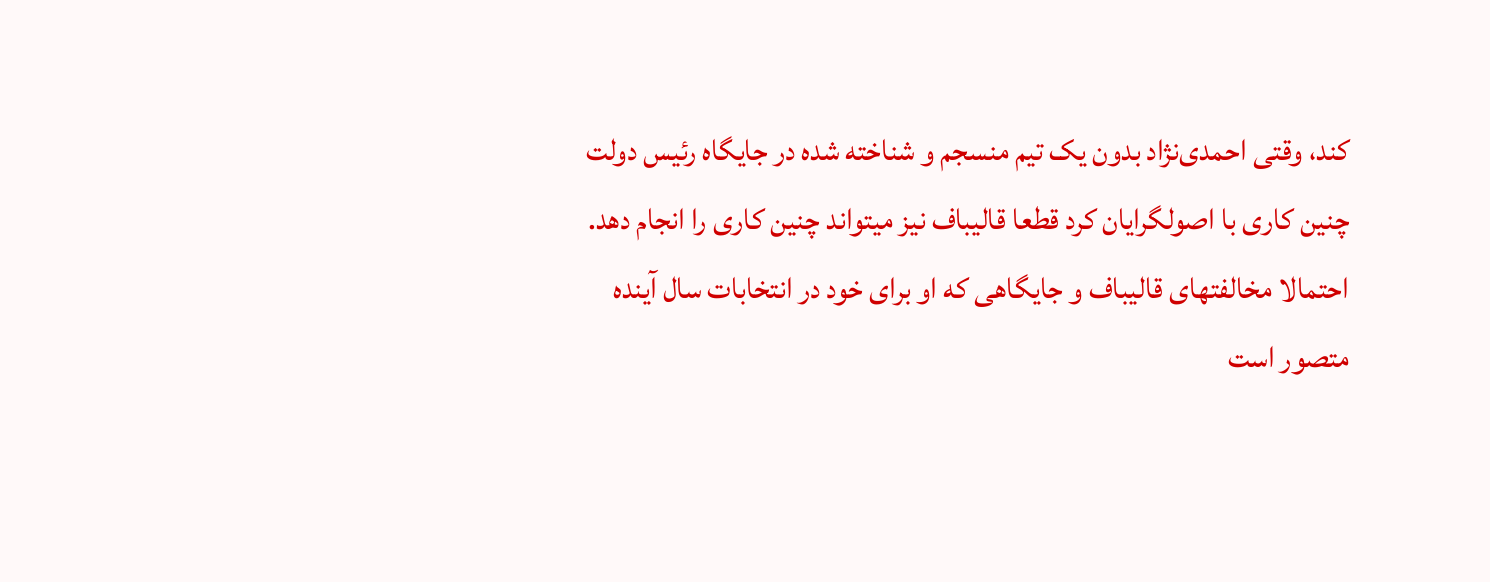کند، وقتی احمدی‌نژاد بدون یک تیم منسجم و شناخته شده در جایگاه رئیس دولت چنین کاری با اصولگرایان کرد قطعا قالیباف نیز میتواند چنین کاری را انجام دهد. احتمالا مخالفتهای قالیباف و جایگاهی که او برای خود در انتخابات سال آینده متصور است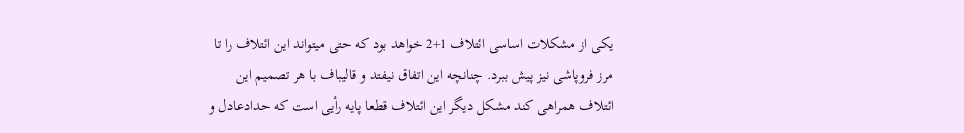یکی از مشکلات اساسی ائتلاف 1+2 خواهد بود که حتی میتواند این ائتلاف را تا مرز فروپاشی نیز پیش ببرد. چنانچه این اتفاق نیفتد و قالیباف با هر تصمیم این ائتلاف همراهی کند مشکل دیگر این ائتلاف قطعا پایه رأیی است که حدادعادل و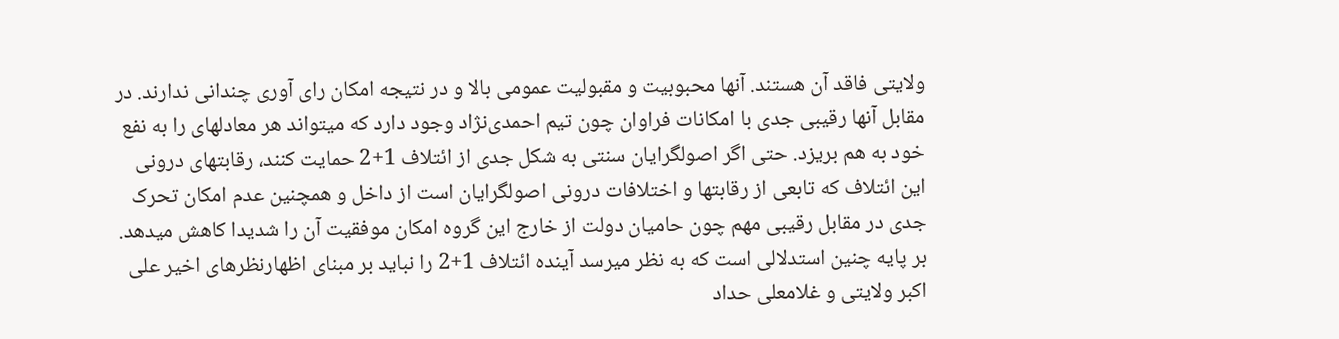ولایتی فاقد آن هستند. آنها محبوبیت و مقبولیت عمومی بالا و در نتیجه امکان رای آوری چندانی ندارند. در مقابل آنها رقیبی جدی با امکانات فراوان چون تیم احمدی‌نژاد وجود دارد که میتواند هر معادلهای را به نفع خود به هم بریزد. حتی اگر اصولگرایان سنتی به شکل جدی از ائتلاف 1+2 حمایت کنند، رقابتهای درونی این ائتلاف که تابعی از رقابتها و اختلافات درونی اصولگرایان است از داخل و همچنین عدم امکان تحرک جدی در مقابل رقیبی مهم چون حامیان دولت از خارج این گروه امکان موفقیت آن را شدیدا کاهش میدهد. بر پایه چنین استدلالی است که به نظر میرسد آینده ائتلاف 1+2 را نباید بر مبنای اظهارنظرهای اخیر علی اکبر ولایتی و غلامعلی حداد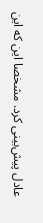عادل پیش‌بینی کرد. مشخصا این که این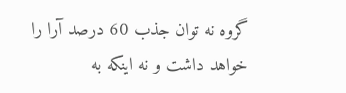گروه نه توان جذب 60 درصد آرا را خواهد داشت و نه اینکه به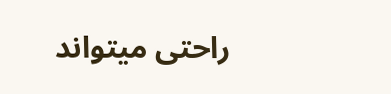راحتی میتواند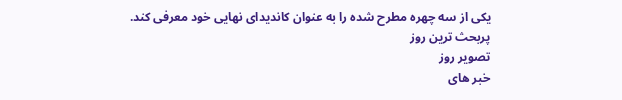یکی از سه چهره مطرح شده را به عنوان کاندیدای نهایی خود معرفی کند.
پربحث ترین روز
تصویر روز
خبر های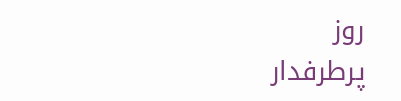روز
پرطرفدار